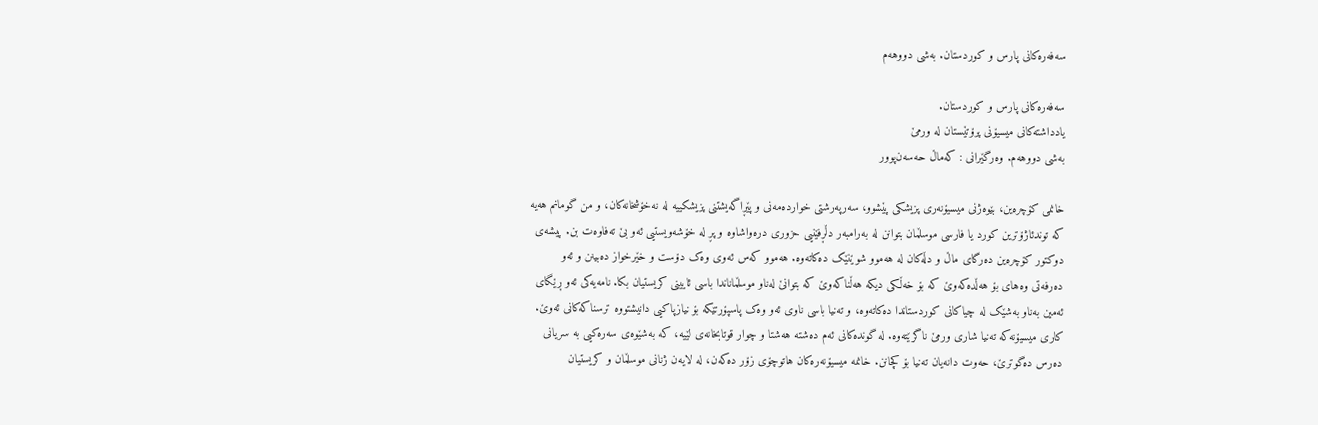سەفەرەکانی پارس و کوردستان. بەشی دووهەم

سەفەرەکانی پارس و کوردستان.
یادداشتەکانی میسیۆنی پرۆتێستان لە ورمێ
بەشی دووهەم. وەرگێرانی : کەماڵ حەسەن‌پوور

خانمی کۆچرەین، بێوەژنی میسیۆنەری پزیشکی پێشوو، سەرپەرشتی خواردەمەنی و پێڕاگەیشتنی پزیشکییە لە نەخۆشخانەکان، و من گومانم هەیە کە توندئاژۆترین کورد یا فارسی موسڵمان بتوانن لە بەرامبەر دڵڕفێنیی حزوری درەواشاوە و پڕ لە خۆشەویستیی ئەو بێ تەفاوەت بن. پیشەی دوکتور کۆچرەین دەرگای ماڵ و دڵەکان لە هەموو شوێنێک دەکاتەوە. هەموو کەس ئەوی وەک دۆست و خێرخواز دەبینن و ئەو دەرفەتی وەهای بۆ هەڵدەکەوێ کە بۆ خەڵکی دیکە هەڵناکەوێ کە بتوانێ لەناو موسڵماناندا باسی ئایینی کریستیان بکا. نامەیەکی ئەو ڕێگای ئەمین بەناو بەشێک لە چیاکانی کوردستاندا دەکاتەوە، و تەنیا باسی ناوی ئەو وەک پاسپۆرتێکە بۆ نیازپاکیی دانیشتووە ترسناکەکانی ئەوێ.
کاری میسیۆنەکە تەنیا شاری ورمێ ناگرێتەوە. لە گوندەکانی ئەم دەشتە هەشتا و چوار قوتابخانەی لێیە، کە بەشێوەی سەرەکیی بە سریانی دەرس دەگوترێ، حەوت دانەیان تەنیا بۆ کچانن. خانمە میسیۆنەرەکان هاتوچۆی زۆر دەکەن، لە لایەن ژنانی موسڵمان و کریستیان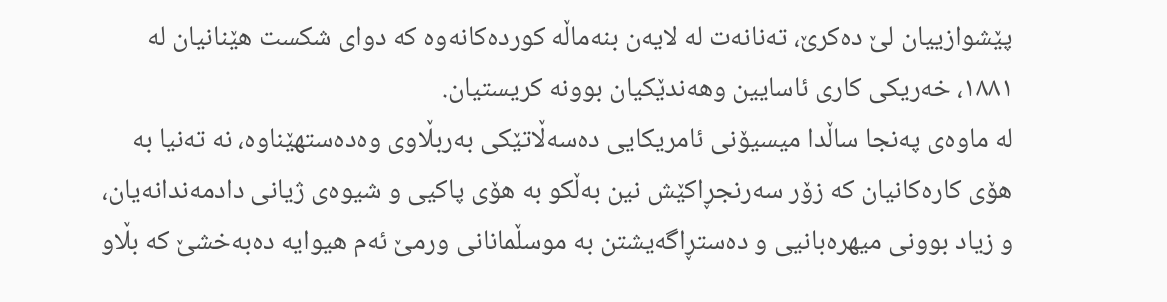پێشوازییان لێ دەکرێ، تەنانەت لە لایەن بنەماڵە کوردەکانەوە کە دوای شکست هێنانیان لە ١٨٨١، خەریکی کاری ئاسایین وهەندێکیان بوونە کریستیان.
لە ماوەی پەنجا ساڵدا میسیۆنی ئامریکایی دەسەڵاتێکی بەربڵاوی وەدەستهێناوە، نە تەنیا بە هۆی کارەکانیان کە زۆر سەرنجڕاکێش نین بەڵکو بە هۆی پاکیی و شیوەی ژیانی دادمەندانەیان، و زیاد بوونی میهرەبانیی و دەستڕاگەیشتن بە موسڵمانانی ورمێ ئەم هیوایە دەبەخشێ کە بڵاو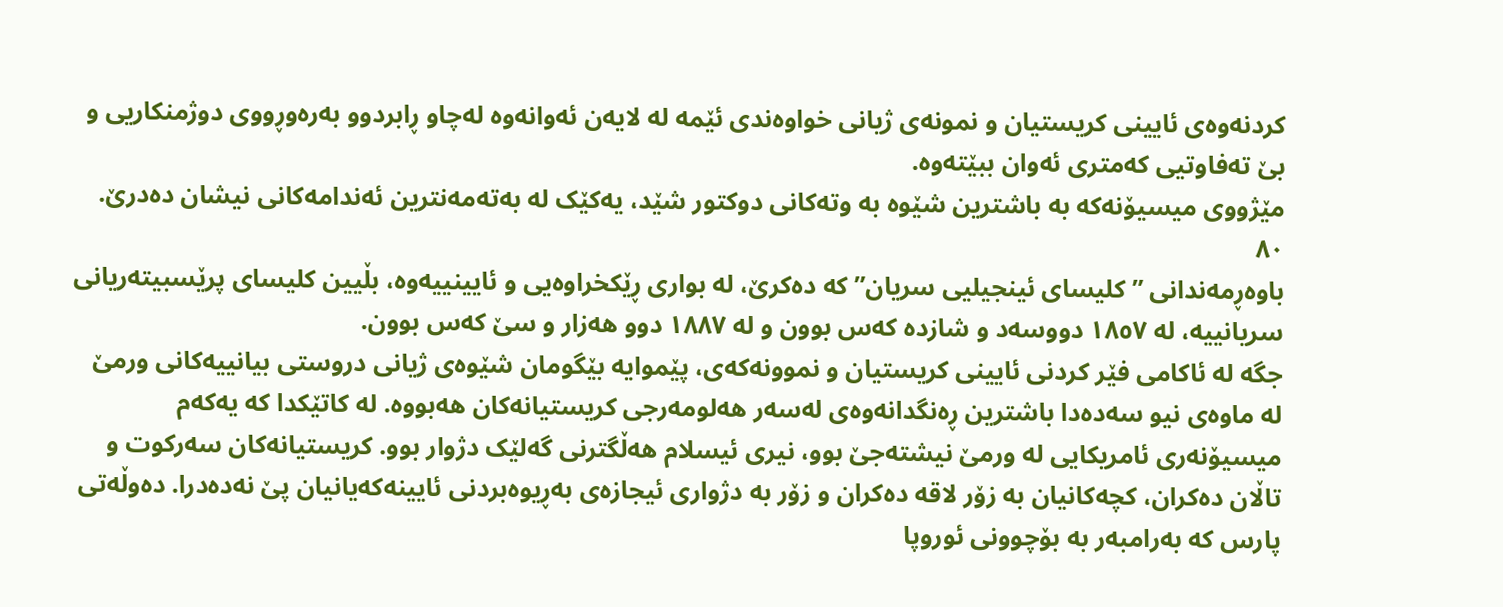کردنەوەی ئایینی کریستیان و نمونەی ژیانی خواوەندی ئێمە لە لایەن ئەوانەوە لەچاو ڕابردوو بەرەوڕووی دوژمنکاریی و بێ تەفاوتیی کەمتری ئەوان ببێتەوە.
مێژووی میسیۆنەکە بە باشترین شێوە بە وتەکانی دوکتور شێد، یەکێک لە بەتەمەنترین ئەندامەکانی نیشان دەدرێ. ٨٠
باوەڕمەندانی ” کلیسای ئینجیلیی سریان” کە دەکرێ، لە بواری ڕێکخراوەیی و ئایینییەوە، بڵیین کلیسای پرێسبیتەریانی سریانییە، لە ١٨٥٧ دووسەد و شازدە کەس بوون و لە ١٨٨٧ دوو هەزار و سێ کەس بوون.
جگە لە ئاکامی فێر کردنی ئایینی کریستیان و نموونەکەی، پێموایە بێگومان شێوەی ژیانی دروستی بیانییەکانی ورمێ لە ماوەی نیو سەدەدا باشترین ڕەنگدانەوەی لەسەر هەلومەرجی کریستیانەکان هەبووە. لە کاتێکدا کە یەکەم میسیۆنەری ئامریکایی لە ورمێ نیشتەجێ بوو، نیری ئیسلام هەڵگترنی گەلێک دژوار بوو. کریستیانەکان سەرکوت و تاڵان دەکران، کچەکانیان بە زۆر لاقە دەکران و زۆر بە دژواری ئیجازەی بەڕیوەبردنی ئایینەکەیانیان پێ نەدەدرا. دەوڵەتی پارس کە بەرامبەر بە بۆچوونی ئوروپا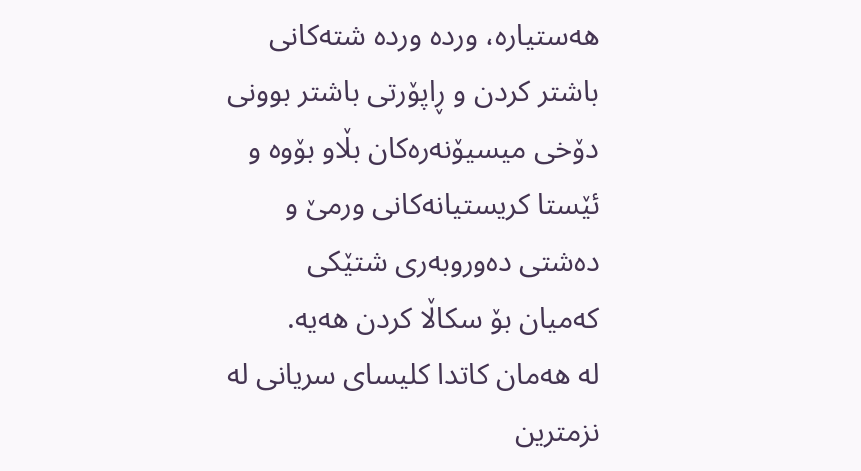هەستیارە، وردە وردە شتەکانی باشتر کردن و ڕاپۆرتی باشتر بوونی دۆخی میسیۆنەرەکان بڵاو بۆوە و ئێستا کریستیانەکانی ورمێ و دەشتی دەوروبەری شتێکی کەمیان بۆ سکاڵا کردن هەیە.
لە هەمان کاتدا کلیسای سریانی لە نزمترین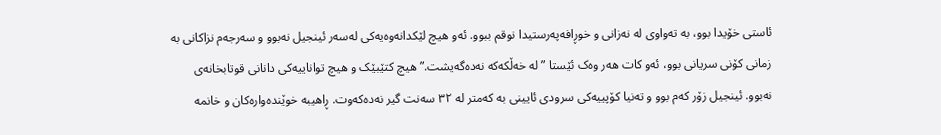ئاستی خۆیدا بوو، بە تەواوی لە نەزانی و خوڕافەپەرستیدا نوقم ببوو. ئەو هیچ لێکدانەوەیەکی لەسەر ئینجیل نەبوو و سەرجەم نزاکانی بە زمانی کۆنی سریانی بوو، ئەو کات هەر وەک ئێستا ” لە خەڵکەکە نەدەگەیشت.” هیچ کتێبێک و هیچ تواناییەکی دانانی قوتابخانەی نەبوو. ئینجیل زۆر کەم بوو و تەنیا کۆپییەکی سرودی ئایینی بە کەمتر لە ٣٢ سەنت گیر نەدەکەوت. ڕاهیبە خوێندەوارەکان و خانمە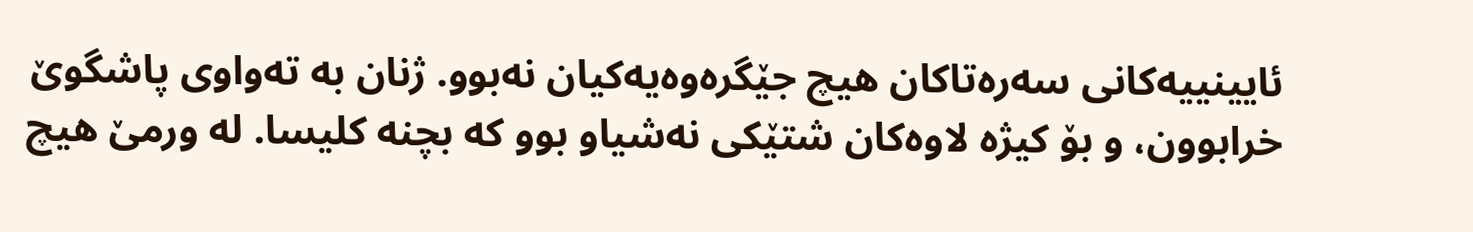ئایینییەکانی سەرەتاکان هیچ جێگرەوەیەکیان نەبوو. ژنان بە تەواوی پاشگوێ خرابوون، و بۆ کیژە لاوەکان شتێکی نەشیاو بوو کە بچنە کلیسا. لە ورمێ هیچ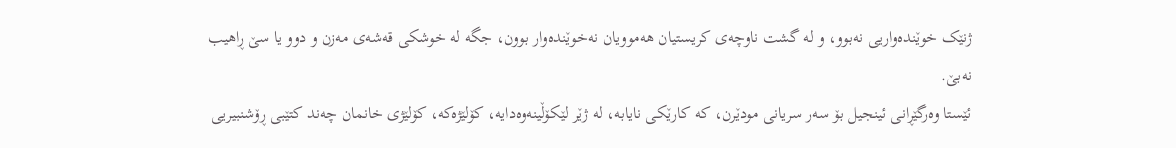ژنێک خوێندەواریی نەبوو، و لە گشت ناوچەی کریستیان هەموویان نەخوێندەوار بوون، جگە لە خوشکی قەشەی مەزن و دوو یا سێ ڕاهیب نەبێ.
ئێستا وەرگێڕانی ئینجیل بۆ سەر سریانی مودێرن، کە کارێکی نایابە، لە ژێر لێکۆڵینەوەدایە، کۆلێژەکە، کۆلێژی خانمان چەند کتێبی ڕۆشنبیریی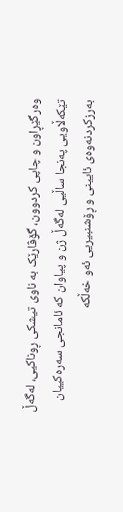وەرگێڕاون و چاپی کردوون، گۆڤارێک بە ناوی تیشکی ڕوناکیی، لەگەڵ تێکەڵاویی پەنجا ساڵیی لەگەڵ ژن و پیاوان کە ئامانجی سەرەکییان بەرزکردنەوەی ئایینی و ڕۆشنبیریی ئەو خەڵکە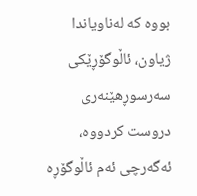بووە کە لەناویاندا ژیاون، ئاڵوگۆڕێکی سەرسوڕهێنەری دروست کردووە، ئەگەرچی ئەم ئاڵوگۆڕە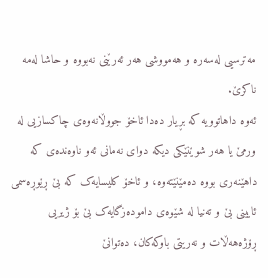مەترسیی لەسەرە و هەمووشی هەر ئەرێنی نەبووە و حاشا لەمە ناکرێ.
ئەوە داهاتوویە کە بڕیار دەدا ئاخۆ جووڵانەوەی چاکسازیی لە ورمێ یا هەر شوێنێکی دیکە دوای نەمانی ئەو ناوەندەی کە داهێنەری بووە دەمێنێتەوە، و ئاخۆ کلیسایەک کە بێ ڕێوڕەسمی ئایینی بێ و تەنیا لە شێوەی دامودەزگایەک بێ بۆ ژیریی ڕۆژەهەڵات و نەریتی باوکەکان، دەتوانێ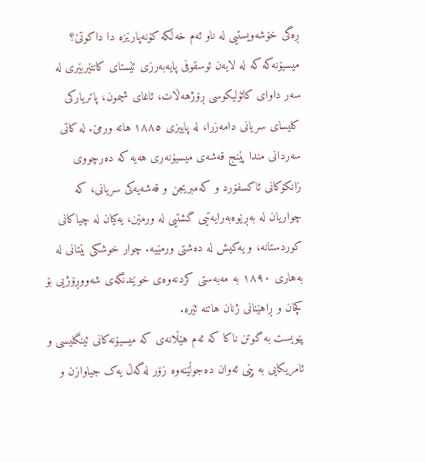ڕەگی خۆشەویستیی لە ناو ئەم خەڵکە کۆنەپارێزە دا داکوتێ؟
میسیۆنەکە کە لە لایەن ئوسقوفی پایەبەرزی ئێستای کانتێربێری لە سەر داوای کاتۆلیکوسی ڕۆژهەڵات، ئاغای شیمون، پاتریارکی کلیسای سریانی دامەزرا، لە پاییزی ١٨٨٥ هاتە ورمێ. لە کاتی سەردانی مندا پێنج قەشەی میسیۆنەری هەیە کە دەرچووی زانکۆکانی ئاکسفۆرد و کەمبریجن و قەشەیەکی سریانی، کە چواریان لە بەڕێوەبەرایەتیی گشتیی لە ورمێن، یەکیان لە چیاکانی کوردستانە، و یەکیش لە دەشتی ورمێیە. چوار خوشکی بێتانی لە بەهاری ١٨٩٠ بە مەبەستی کردنەوەی خوێندنگەی شەووڕۆژیی بۆ کچان و ڕاهێنانی ژنان هاتنە ئێرە.
پێویست بە گوتن ناکا کە ئەم هێڵانەی کە میسیۆنەکانی ئینگلیسی و ئامریکایی بە پێی ئەوان دەجوڵێنەوە زۆر لەگەڵ یەک جیاوازن و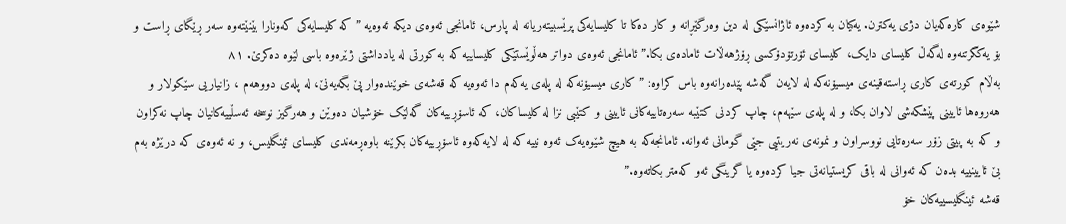شێوەی کارەکەیان دژی یەکترن. یەکیان بە کردەوە ئاژانسێکی لە دین وەرگێڕانە و کار دەکا تا کلیسایەکی پرێسبیتەریانە لە پارس، ئامانجی ئەوەی دیکە ئەوەیە ” کە کلیسایەکی کەونارا بێنێتەوە سەر ڕێگای ڕاست و بۆ یەکگرتنەوە لەگەڵ کلیسای دایک، کلیسای ئۆرتۆدۆکسی ڕۆژهەڵات ئامادەی بکا.” ئامانجی ئەوەی دواتر هەڵوێستێکی کلیساییە کە بە کورتی لە یادداشتی ژێرەوە باسی لێوە دەکرێ. ٨١
بەڵام کورتەی کاری ڕاستەقینەی میسیۆنەکە لە لایەن گەشە پێدەرانەوە باس کراوە: ” کاری میسیۆنەکە لە پلەی یەکەم دا ئەوەیە کە قەشەی خوێندەوار پێ بگەیەنێ، لە پلەی دووهەم ، زانیاریی سێکولار و هەروەها ئایینی پێشکەشی لاوان بکا، و لە پلەی سێهەم، چاپ کردنی کتێبە سەرەتاییەکانی ئایینی و کتێبی نزا لە کلیساکان، کە ئاسۆڕییەکان گەلێک خۆشیان دەوێن و هەرگیز نوسخە ئەسڵییەکانیان چاپ نەکراون و کە بە پیتی زۆر سەرەتایی نووسراون و نمونەی نەریتیی جێی گومانی ئەوانە. ئامانجەکە بە هیچ شێوەیەک ئەوە نییە کە لە لایەکەوە ئاسۆڕییەکان بکرێنە باوەڕمەندی کلیسای ئینگلیس، و نە ئەوەی کە درێژە بەم بێ ئایینییە بدەن کە ئەوانی لە باقی کریستیانەتی جیا کردەوە یا گرینگی ئەو کەمتر بکاتەوە.”
قەشە ئینگلیسییەکان خۆ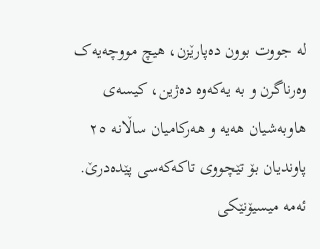لە جووت بوون دەپارێزن، هیچ مووچەیەک وەرناگرن و بە یەکەوە دەژین، کیسەی هاوبەشیان هەیە و هەرکامیان ساڵانە ٢٥ پاوندیان بۆ تێچووی تاکەکەسی پێدەدرێ.
ئەمە میسیۆنێکی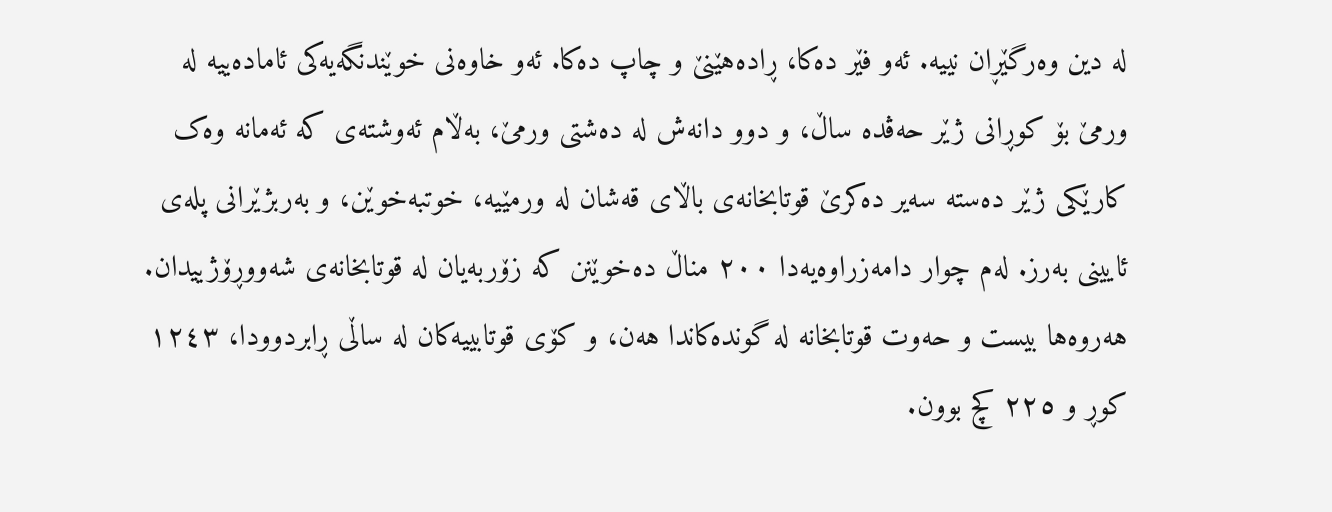لە دین وەرگێڕان نییە. ئەو فێر دەکا، ڕادەهێنێ و چاپ دەکا. ئەو خاوەنی خوێندنگەیەکی ئامادەییە لە ورمێ بۆ کوڕانی ژێر حەڤدە ساڵ، و دوو دانەش لە دەشتی ورمێ، بەڵام ئەوشتەی کە ئەمانە وەک کارێکی ژێر دەستە سەیر دەکرێ قوتابخانەی باڵای قەشان لە ورمێیە، خوتبەخوێن، و بەربژێرانی پلەی ئایینی بەرز. لەم چوار دامەزراوەیەدا ٢٠٠ مناڵ دەخوێنن کە زۆربەیان لە قوتابخانەی شەووڕۆژییدان. هەروەها بیست و حەوت قوتابخانە لە گوندەکاندا هەن، و کۆی قوتابییەکان لە ساڵی ڕابردوودا، ١٢٤٣ کوڕ و ٢٢٥ کچ بوون.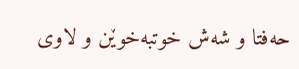حەفتا و شەش خوتبەخوێن و لاوی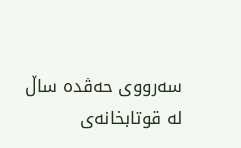سەرووی حەڤدە ساڵ لە قوتابخانەی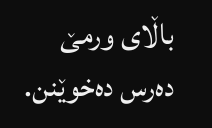باڵای ورمێ دەرس دەخوێنن.